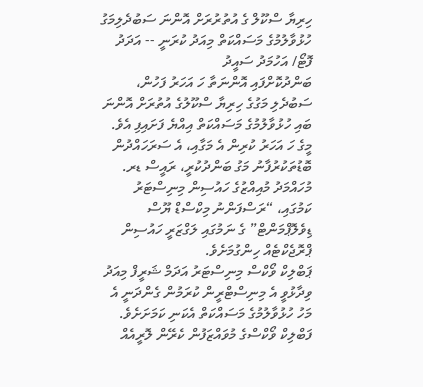ހިރިޔާ ސްކޫލް ގެ އުތުރުރަށް އޮންނަ ސަބުދެލިމަގު ހުޅުވާލުމުގެ މަސައްކަތް މިއަދު ކުރަނީ -- އަދަދު ފޮޓޯ/ އަހުމަދު ސައީދު
ބަންދުކޮށްފައި އޮންނަތާ ހަ އަހަރު ފަހުން، ސަބުދެލި މަގުގެ ހިރިޔާ ސްކޫލުގެ އުތުރަށް އޮންނަ ބައި ހުޅުވާލުމުގެ މަސައްކަތް އިއްޔެ ފަށައިފި އެވެ.
މީގެ ހަ އަހަރު ކުރިން އެ މަގާއި، އެ ސަރަހައްދުން ބޮޑުތަކުރުފާނު މަގު ބަންދުކުރީ، ރައީސް ޑރ. މުހައްމަދު މުއިއްޒުގެ ހައުސިން މިނިސްޓަރު ކަމުގައި، “ރަސްފަންނު މިކްސްޑް ޔޫސް ޑިވެލޮޕްމަންޓް” ގެ ނަމުގައި ލަގްޒަރީ ހައުސިން ޕްރޮޖެކްޓެއް ހިންގުމަށެވެ.
ޕަބްލިކް ވޯކްސް މިނިސްޓަރު އަދަމް ޝަރީފް މިއަދު ވިދާޅުވީ އެ މިނިސްޓްރީން ކުރަމުން ގެންދަނީ އެ މަހު ހުޅުވާލުމުގެ މަސައްކަތް އެކަނި ކަމަށަށެވެ.
ފަބްލިކް ވޯކްސްގެ މުވައްޒަފުން ކެރޭން ލޮރީއެއް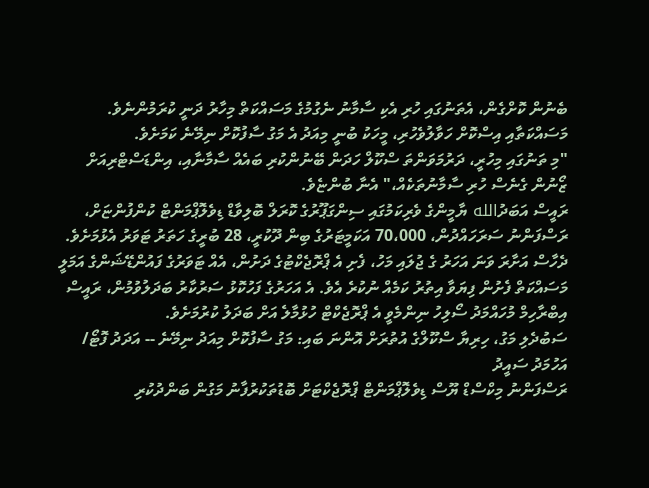ބެނުން ކޮށްގެން، އެތަނުގައި ހުރި އެކި ސާމާނު ނެގުމުގެ މަސައްކަތް މިހާރު ދަނީ ކުރަމުންނެވެ. މަސައްކަތާއި އިސްކޮށް ހަވާލުވެހުރި، މީހަކު ބުނީ މިއަދު އެ މަގު ސާފުކޮށް ނިމޭނެ ކަމަށެވެ.
"މި ތަނުގައި މިހުރީ، ދަރުމަވަންތަ ސްކޫލް ހަދަން ބޭނުންކުރި ބައެއް ސާމާނާއި، އިންޑަސްޓްރިއަށް ޒޯނުން ގެނެސް ހުރި ސާމާނުތަކެއް،" އެނާ ބުންޏެވެ.
ރައީސް އަބަދުالله ޔާމީންގެ ވެރިކަމުގައި ސިންގަޕޫރުގެ ކޮރަލް ބޮލިވާޑް ޑިވެލޮޕްމަންޓް ކުންފުންޏަށް، ރަސްފަންނު ސަރަހައްދުން، 70،000 އަކަމީޓަރުގެ ބިން ދޫކުރީ، 28 ބުރީގެ ހަތަރު ޓަވަރު އެޅުމަށެވެ. ދެހާސް އަށާރަ ވަނަ އަހަރު ގެ ޖުލައި މަހު، ފެށި އެ ޕްރޮޖެކްޓުގެ ދަށުން، އެއް ޓަވަރުގެ ފައުންޑޭޝަންގެ އަމަލީ މަސައްކަތް ފެށުން ފިޔަވާ އިތުރު ކަމެއް ނުކުރެ އެވެ. އެ އަހަރުގެ ފަހުކޮޅު ސަރުކާރު ބަދަލުވުމުން، ރައީސް އިބްރާހިމް މުހައްމަދު ސޯލިހު ނިންމެވީ އެ ޕްރޮޖެކްޓް ހުޅުމާލެ އަށް ބަދަލު ކުރުމަށެވެ.
ސަބުދެލި މަގު، ހިރިޔާ ސްކޫލްގެ އުތުރަށް އޮންނަ ބައި: މަގު ސާފުކޮށް މިއަދު ނިމޭނެ -- އަދަދު ފޮޓޯ/ އަހުމަދު ސައީދު
ރަސްފަންނު މިކްސްޑް ޔޫސް ޑިވެލޮޕްމަންޓް ޕްރޮޖެކްޓަށް ބޮޑުތަކުރުފާނު މަގުން ބަންދުކުރި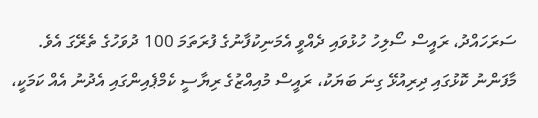ސަރަހައްދު، ރައީސް ސޯލިހު ހުޅުވައި ދެއްވީ އެމަނިކުފާނުގެ ފުރަތަމަ 100 ދުވަހުގެ ތެރޭގަ އެވެ.
މާފަންނު ކޮޅުގައި ދިރިއުޅޭ ގިނަ ބަޔަކު، ރައީސް މުއިއްޒުގެ ރިޔާސީ ކެމްޕެއިންގައި އެދުނު އެއް ކަމަކީ،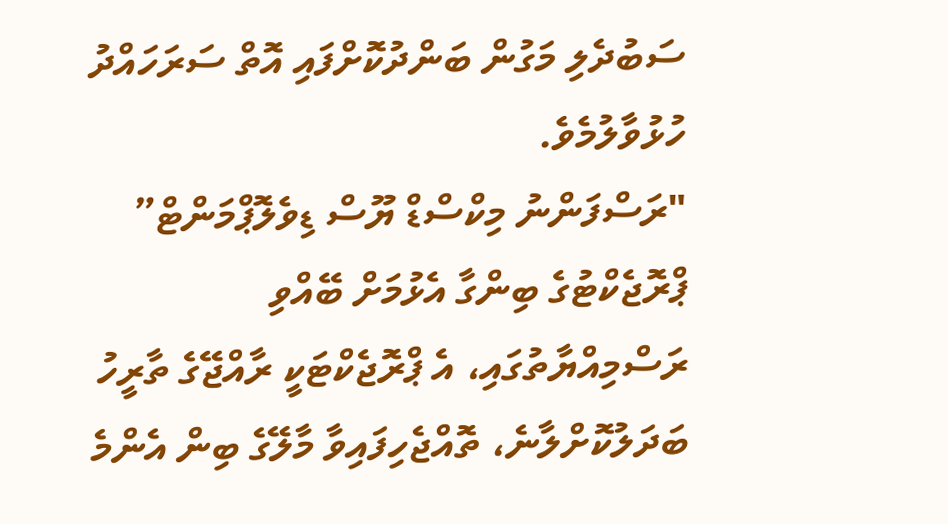ސަބުދެލި މަގުން ބަންދުކޮށްފައި އޮތް ސަރަހައްދު ހުޅުވާލުމެވެ.
"ރަސްފަންނު މިކްސްޑް ޔޫސް ޑިވެލޮޕްމަންޓް” ޕްރޮޖެކްޓުގެ ބިންގާ އެޅުމަށް ބޭއްވި ރަސްމިއްޔާތުގައި، އެ ޕްރޮޖެކްޓަކީ ރާއްޖޭގެ ތާރީހު ބަދަލުކޮށްލާނެ، ތޮއްޖެހިފައިވާ މާލޭގެ ބިން އެންމެ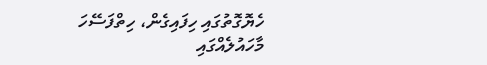ހެޔޮގޮތުގައި ހިފައިގެން، ހިތްފަސޭހަ މާހައުލެއްގައި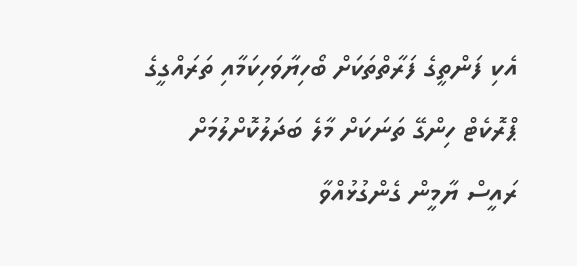އެކި ފަންތީގެ ފަރާތްތަކަށް ބޯހިޔާވަހިކަމާއި ތަރައްގީގެ ޕްރޮކެޓް ހިންގޭ ތަނަކަށް މާލެ ބަދަލުކޮށްލުމަށް ރައީސް ޔާމީން ގެންގުޅުއްވާ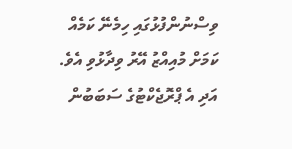ވިސްނުންފުޅުގައި ހިމެނޭ ކަމެއް ކަމަށް މުއިއްޒު އޭރު ވިދާޅުވި އެވެ. އަދި އެ ޕްރޮޖެކްޓުގެ ސަބަބުން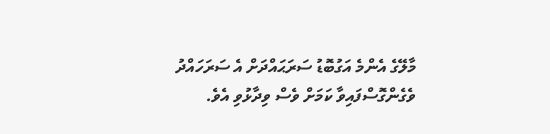މާލޭގެ އެންމެ އަގުބޮޑު ސަރަޙައްދަށް އެ ސަރަހައްދު ވެގެންގޮސްފައިވާ ކަމަށް ވެސް ވިދާޅުވި އެވެ.